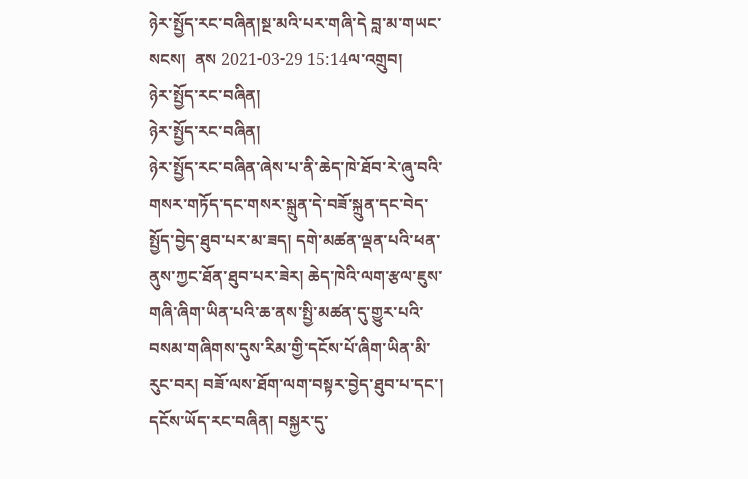ཉེར་སྤྱོད་རང་བཞིན།སྔ་མའི་པར་གཞི་དེ བླ་མ་གཡང་སངས།  ནས 2021-03-29 15:14ལ་འགྲུབ།
ཉེར་སྤྱོད་རང་བཞིན།
ཉེར་སྤྱོད་རང་བཞིན།
ཉེར་སྤྱོད་རང་བཞིན་ཞེས་པ་ནི་ཆེད་ཁེ་ཐོབ་རེ་ཞུ་བའི་གསར་གཏོད་དང་གསར་སྐྲུན་དེ་བཟོ་སྐྲུན་དང་བེད་སྤྱོད་བྱེད་ཐུབ་པར་མ་ཟད། དགེ་མཚན་ལྡན་པའི་ཕན་ནུས་ཀྱང་ཐོན་ཐུབ་པར་ཟེར། ཆེད་ཁེའི་ལག་རྩལ་ཇུས་གཞི་ཞིག་ཡིན་པའི་ཆ་ནས་སྤྱི་མཚན་དུ་གྱུར་པའི་བསམ་གཞིགས་དུས་རིམ་གྱི་དངོས་པོ་ཞིག་ཡིན་མི་རུང་བར། བཟོ་ལས་ཐོག་ལག་བསྟར་བྱེད་ཐུབ་པ་དང་། དངོས་ཡོད་རང་བཞིན། བསྐྱར་དུ་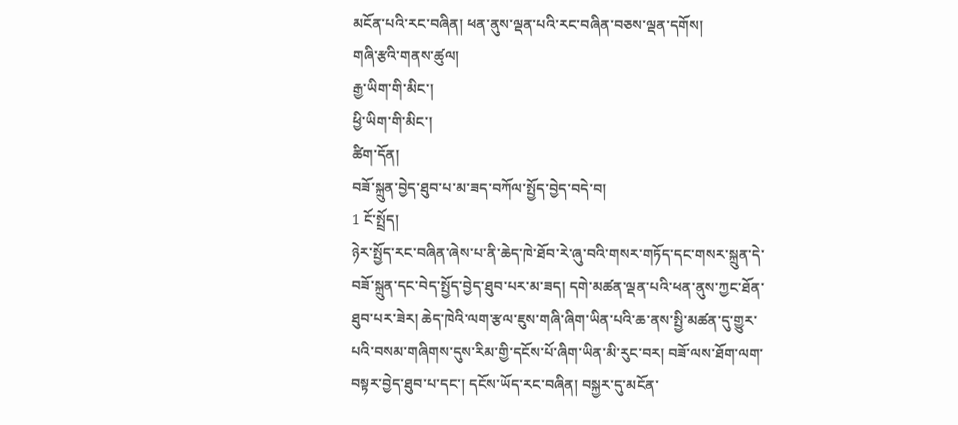མངོན་པའི་རང་བཞིན། ཕན་ནུས་ལྡན་པའི་རང་བཞིན་བཅས་ལྡན་དགོས།
གཞི་རྩའི་གནས་ཚུལ།
རྒྱ་ཡིག་གི་མིང་།
ཕྱི་ཡིག་གི་མིང་།
ཚིག་དོན།
བཟོ་སྐྲུན་བྱེད་ཐུབ་པ་མ་ཟད་བཀོལ་སྤྱོད་བྱེད་བདེ་བ།
1 ངོ་སྤྲོད།
ཉེར་སྤྱོད་རང་བཞིན་ཞེས་པ་ནི་ཆེད་ཁེ་ཐོབ་རེ་ཞུ་བའི་གསར་གཏོད་དང་གསར་སྐྲུན་དེ་བཟོ་སྐྲུན་དང་བེད་སྤྱོད་བྱེད་ཐུབ་པར་མ་ཟད། དགེ་མཚན་ལྡན་པའི་ཕན་ནུས་ཀྱང་ཐོན་ཐུབ་པར་ཟེར། ཆེད་ཁེའི་ལག་རྩལ་ཇུས་གཞི་ཞིག་ཡིན་པའི་ཆ་ནས་སྤྱི་མཚན་དུ་གྱུར་པའི་བསམ་གཞིགས་དུས་རིམ་གྱི་དངོས་པོ་ཞིག་ཡིན་མི་རུང་བར། བཟོ་ལས་ཐོག་ལག་བསྟར་བྱེད་ཐུབ་པ་དང་། དངོས་ཡོད་རང་བཞིན། བསྐྱར་དུ་མངོན་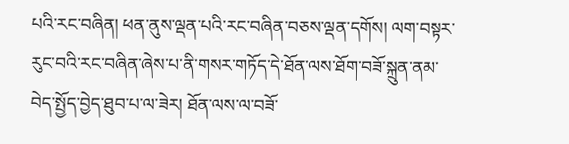པའི་རང་བཞིན། ཕན་ནུས་ལྡན་པའི་རང་བཞིན་བཅས་ལྡན་དགོས། ལག་བསྟར་རུང་བའི་རང་བཞིན་ཞེས་པ་ནི་གསར་གཏོད་དེ་ཐོན་ལས་ཐོག་བཟོ་སྐྲུན་ནམ་བེད་སྤྱོད་བྱེད་ཐུབ་པ་ལ་ཟེར། ཐོན་ལས་ལ་བཟོ་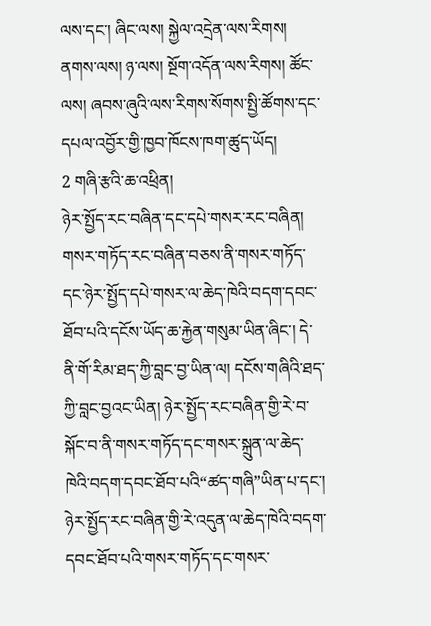ལས་དང་། ཞིང་ལས། སྐྱེལ་འདྲེན་ལས་རིགས། ནགས་ལས། ཉ་ལས། སྔོག་འདོན་ལས་རིགས། ཚོང་ལས། ཞབས་ཞུའི་ལས་རིགས་སོགས་སྤྱི་ཚོགས་དང་དཔལ་འབྱོར་གྱི་ཁྱབ་ཁོངས་ཁག་ཚུད་ཡོད།
2 གཞི་རྩའི་ཆ་འཕྲིན།
ཉེར་སྤྱོད་རང་བཞིན་དང་དཔེ་གསར་རང་བཞིན། གསར་གཏོད་རང་བཞིན་བཅས་ནི་གསར་གཏོད་དང་ཉེར་སྤྱོད་དཔེ་གསར་ལ་ཆེད་ཁེའི་བདག་དབང་ཐོབ་པའི་དངོས་ཡོད་ཆ་རྐྱེན་གསུམ་ཡིན་ཞིང་། དེ་ནི་གོ་རིམ་ཐད་ཀྱི་བླང་བྱ་ཡིན་ལ། དངོས་གཞིའི་ཐད་ཀྱི་བླང་བྱའང་ཡིན། ཉེར་སྤྱོད་རང་བཞིན་གྱི་རེ་བ་སྐོང་བ་ནི་གསར་གཏོད་དང་གསར་སྐྲུན་ལ་ཆེད་ཁེའི་བདག་དབང་ཐོབ་པའི“ཚད་གཞི”ཡིན་པ་དང་། ཉེར་སྤྱོད་རང་བཞིན་གྱི་རེ་འདུན་ལ་ཆེད་ཁེའི་བདག་དབང་ཐོབ་པའི་གསར་གཏོད་དང་གསར་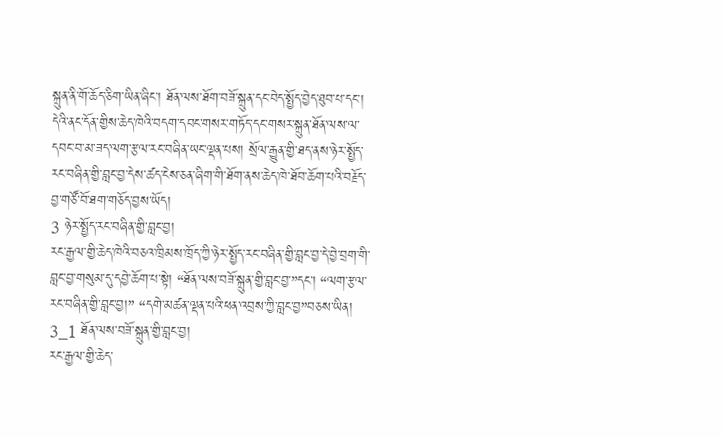སྐྲུན་ནི་གོ་ཆོད་ཅིག་ཡིན་ཞིང་། ཐོན་ལས་ཐོག་བཟོ་སྐྲུན་དང་བེད་སྤྱོད་བྱེད་ཐུབ་པ་དང་། དེའི་ནང་དོན་གྱིས་ཆེད་ཁེའི་བདག་དབང་གསར་གཏོད་དང་གསར་སྐྲུན་ཐོན་ལས་ལ་དབང་བ་མ་ཟད་ལག་རྩལ་རང་བཞིན་ཡང་ལྡན་པས། སྲོལ་རྒྱུན་གྱི་ཐད་ནས་ཉེར་སྤྱོད་རང་བཞིན་གྱི་བླང་བྱ་དེས་ཚད་ངེས་ཅན་ཞིག་གི་ཐོག་ནས་ཆེད་ཁེ་ཐོབ་ཆོག་པའི་བརྗོད་བྱ་གཙོ་བོ་ཐག་གཅོད་བྱས་ཡོད།
3 ཉེར་སྤྱོད་རང་བཞིན་གྱི་བླང་བྱ།
རང་རྒྱལ་གྱི་ཆེད་ཁེའི་བཅའ་ཁྲིམས་ཁྲོད་ཀྱི་ཉེར་སྤྱོད་རང་བཞིན་གྱི་བླང་བྱ་དེ་བྱེ་བྲག་གི་བླང་བྱ་གསུམ་དུ་དབྱེ་ཆོག་པ་སྟེ། “ཐོན་ལས་བཟོ་སྐྲུན་གྱི་བླང་བྱ་”དང་། “ལག་རྩལ་རང་བཞིན་གྱི་བླང་བྱ།” “དགེ་མཚན་ལྡན་པའི་ཕན་འབྲས་ཀྱི་བླང་བྱ”བཅས་ཡིན།
3_1 ཐོན་ལས་བཟོ་སྐྲུན་གྱི་བླང་བྱ།
རང་རྒྱལ་གྱི་ཆེད་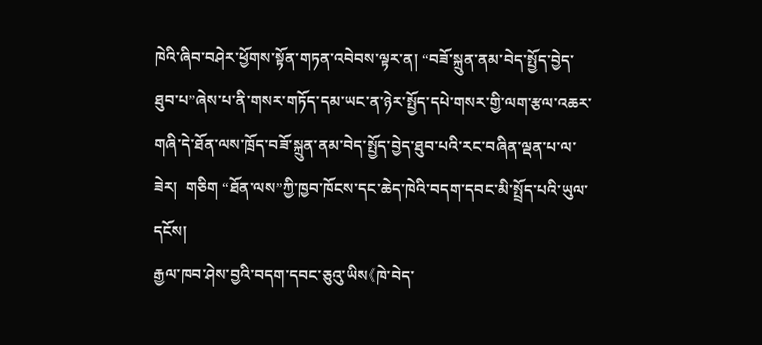ཁེའི་ཞིབ་བཤེར་ཕྱོགས་སྟོན་གཏན་འབེབས་ལྟར་ན། “བཟོ་སྐྲུན་ནམ་བེད་སྤྱོད་བྱེད་ཐུབ་པ”ཞེས་པ་ནི་གསར་གཏོད་དམ་ཡང་ན་ཉེར་སྤྱོད་དཔེ་གསར་གྱི་ལག་རྩལ་འཆར་གཞི་དེ་ཐོན་ལས་ཁྲོད་བཟོ་སྐྲུན་ནམ་བེད་སྤྱོད་བྱེད་ཐུབ་པའི་རང་བཞིན་ལྡན་པ་ལ་ཟེར།  གཅིག “ཐོན་ལས”ཀྱི་ཁྱབ་ཁོངས་དང་ཆེད་ཁེའི་བདག་དབང་མི་སྤྲོད་པའི་ཡུལ་དངོས།
རྒྱལ་ཁབ་ཤེས་བྱའི་བདག་དབང་ཅུའུ་ཡིས《ཁེ་བེད་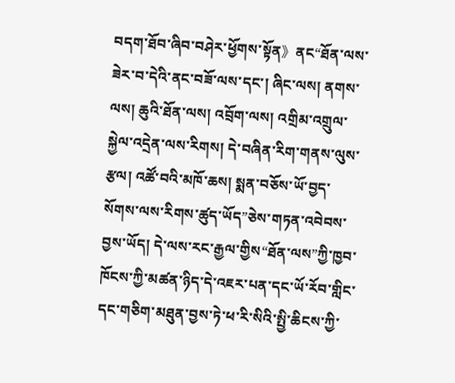བདག་ཐོབ་ཞིབ་བཤེར་ཕྱོགས་སྟོན》ནང“ཐོན་ལས་ཟེར་བ་དེའི་ནང་བཟོ་ལས་དང་། ཞིང་ལས། ནགས་ལས། ཆུའི་ཐོན་ལས། འབྲོག་ལས། འགྲིམ་འགྲུལ་སྐྱེལ་འདྲེན་ལས་རིགས། དེ་བཞིན་རིག་གནས་ལུས་རྩལ། འཚོ་བའི་མཁོ་ཆས། སྨན་བཅོས་ཡོ་བྱད་སོགས་ལས་རིགས་ཚུད་ཡོད”ཅེས་གཏན་འབེབས་བྱས་ཡོད། དེ་ལས་རང་རྒྱལ་གྱིས“ཐོན་ལས”ཀྱི་ཁྱབ་ཁོངས་ཀྱི་མཚན་ཉིད་དེ་འཇར་པན་དང་ཡོ་རོབ་གླིང་དང་གཅིག་མཐུན་བྱས་ཏེ་ཕ་རི་སིའི་སྤྱི་ཆིངས་ཀྱི་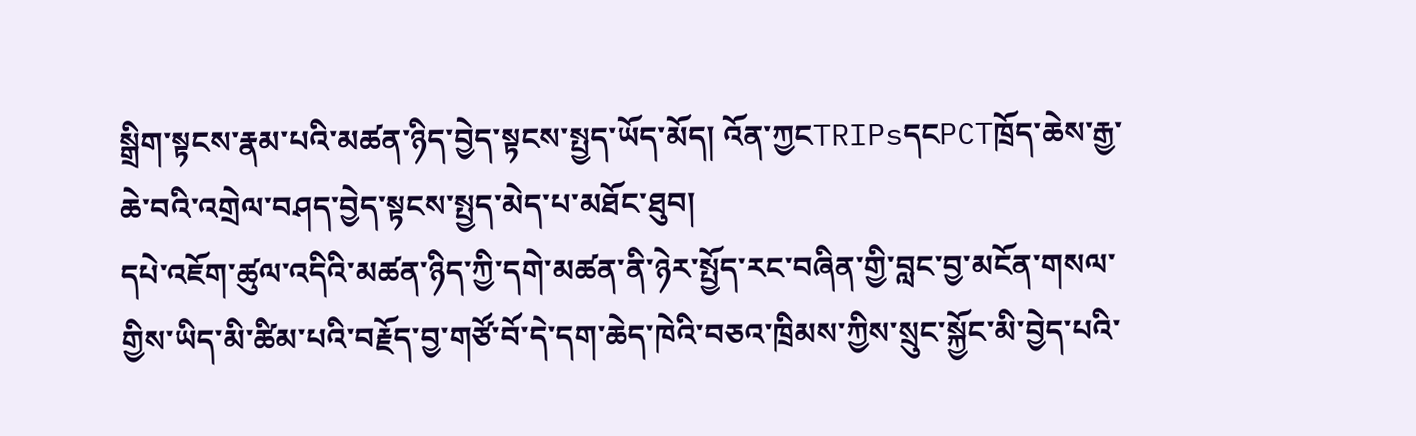སྒྲིག་སྟངས་རྣམ་པའི་མཚན་ཉིད་བྱེད་སྟངས་སྤྱད་ཡོད་མོད། འོན་ཀྱངTRIPsདངPCTཁྲོད་ཆེས་རྒྱ་ཆེ་བའི་འགྲེལ་བཤད་བྱེད་སྟངས་སྤྱད་མེད་པ་མཐོང་ཐུབ།
དཔེ་འཇོག་ཚུལ་འདིའི་མཚན་ཉིད་ཀྱི་དགེ་མཚན་ནི་ཉེར་སྤྱོད་རང་བཞིན་གྱི་བླང་བྱ་མངོན་གསལ་གྱིས་ཡིད་མི་ཚིམ་པའི་བརྗོད་བྱ་གཙོ་བོ་དེ་དག་ཆེད་ཁེའི་བཅའ་ཁྲིམས་ཀྱིས་སྲུང་སྐྱོང་མི་བྱེད་པའི་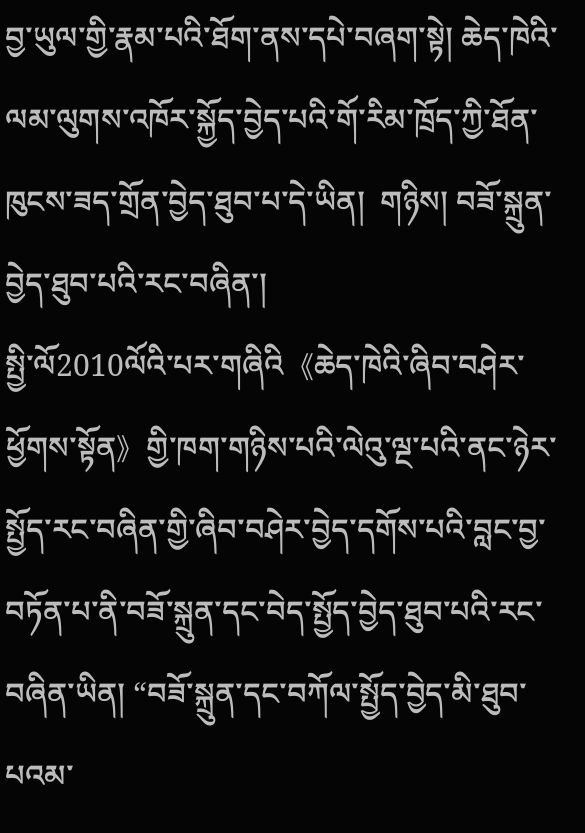བྱ་ཡུལ་གྱི་རྣམ་པའི་ཐོག་ནས་དཔེ་བཞག་སྟེ། ཆེད་ཁེའི་ལམ་ལུགས་འཁོར་སྐྱོད་བྱེད་པའི་གོ་རིམ་ཁྲོད་ཀྱི་ཐོན་ཁུངས་ཟད་གྲོན་བྱེད་ཐུབ་པ་དེ་ཡིན།  གཉིས། བཟོ་སྐྲུན་བྱེད་ཐུབ་པའི་རང་བཞིན་།
སྤྱི་ལོ2010ལོའི་པར་གཞིའི《ཆེད་ཁེའི་ཞིབ་བཤེར་ཕྱོགས་སྟོན》གྱི་ཁག་གཉིས་པའི་ལེའུ་ལྔ་པའི་ནང་ཉེར་སྤྱོད་རང་བཞིན་གྱི་ཞིབ་བཤེར་བྱེད་དགོས་པའི་བླང་བྱ་བཏོན་པ་ནི་བཟོ་སྐྲུན་དང་བེད་སྤྱོད་བྱེད་ཐུབ་པའི་རང་བཞིན་ཡིན། “བཟོ་སྐྲུན་དང་བཀོལ་སྤྱོད་བྱེད་མི་ཐུབ་པའམ་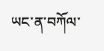ཡང་ན་བཀོལ་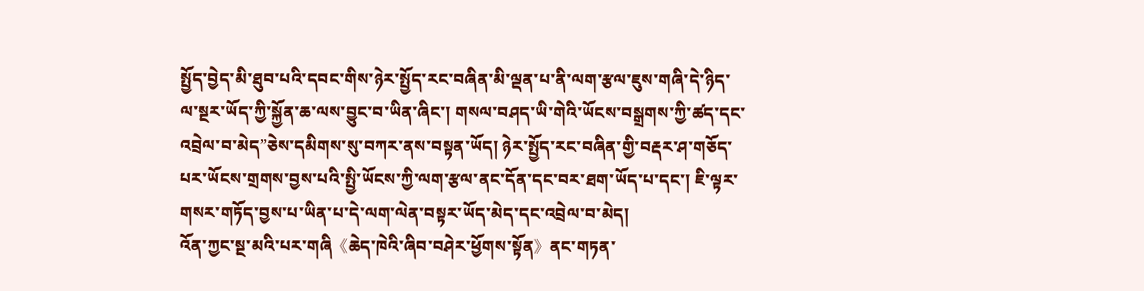སྤྱོད་བྱེད་མི་ཐུབ་པའི་དབང་གིས་ཉེར་སྤྱོད་རང་བཞིན་མི་ལྡན་པ་ནི་ལག་རྩལ་ཇུས་གཞི་དེ་ཉིད་ལ་སྔར་ཡོད་ཀྱི་སྐྱོན་ཆ་ལས་བྱུང་བ་ཡིན་ཞིང་། གསལ་བཤད་ཡི་གེའི་ཡོངས་བསྒྲགས་ཀྱི་ཚད་དང་འབྲེལ་བ་མེད”ཅེས་དམིགས་སུ་བཀར་ནས་བསྟན་ཡོད། ཉེར་སྤྱོད་རང་བཞིན་གྱི་བརྡར་ཤ་གཅོད་པར་ཡོངས་གྲགས་བྱས་པའི་སྤྱི་ཡོངས་ཀྱི་ལག་རྩལ་ནང་དོན་དང་བར་ཐག་ཡོད་པ་དང་། ཇི་ལྟར་གསར་གཏོད་བྱས་པ་ཡིན་པ་དེ་ལག་ལེན་བསྟར་ཡོད་མེད་དང་འབྲེལ་བ་མེད།
འོན་ཀྱང་སྔ་མའི་པར་གཞི《ཆེད་ཁེའི་ཞིབ་བཤེར་ཕྱོགས་སྟོན》ནང་གཏན་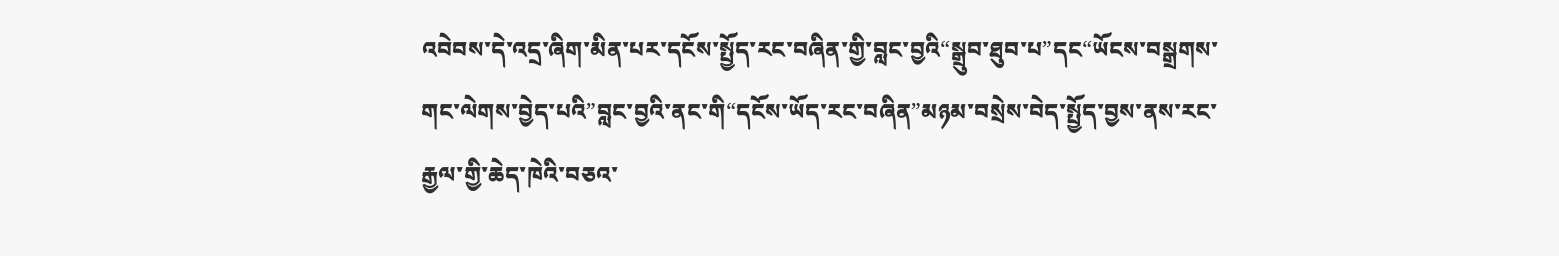འབེབས་དེ་འདྲ་ཞིག་མིན་པར་དངོས་སྤྱོད་རང་བཞིན་གྱི་བླང་བྱའི“སྒྲུབ་ཐུབ་པ”དང“ཡོངས་བསྒྲགས་གང་ལེགས་བྱེད་པའི”བླང་བྱའི་ནང་གི“དངོས་ཡོད་རང་བཞིན”མཉམ་བསྲེས་བེད་སྤྱོད་བྱས་ནས་རང་རྒྱལ་གྱི་ཆེད་ཁེའི་བཅའ་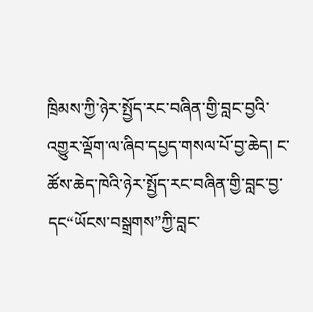ཁྲིམས་ཀྱི་ཉེར་སྤྱོད་རང་བཞིན་གྱི་བླང་བྱའི་འགྱུར་ལྡོག་ལ་ཞིབ་དཔྱད་གསལ་པོ་བྱ་ཆེད། ང་ཚོས་ཆེད་ཁེའི་ཉེར་སྤྱོད་རང་བཞིན་གྱི་བླང་བྱ་དང“ཡོངས་བསྒྲགས”ཀྱི་བླང་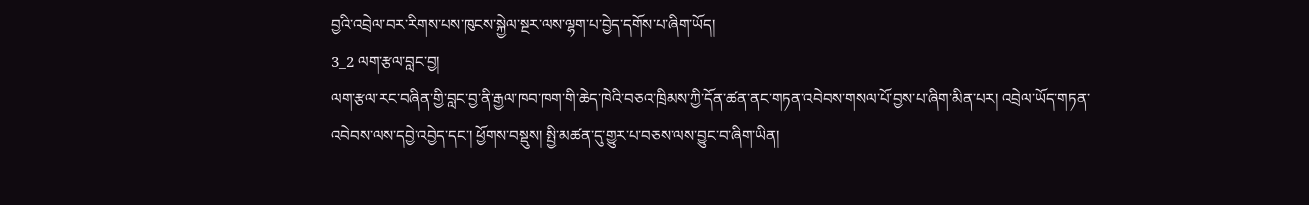བྱའི་འབྲེལ་བར་རིགས་པས་ཁུངས་སྐྱེལ་སྔར་ལས་ལྷག་པ་བྱེད་དགོས་པ་ཞིག་ཡོད།
3_2 ལག་རྩལ་བླང་བྱ།
ལག་རྩལ་རང་བཞིན་གྱི་བླང་བྱ་ནི་རྒྱལ་ཁབ་ཁག་གི་ཆེད་ཁེའི་བཅའ་ཁྲིམས་ཀྱི་དོན་ཚན་ནང་གཏན་འབེབས་གསལ་པོ་བྱས་པ་ཞིག་མིན་པར། འབྲེལ་ཡོད་གཏན་འབེབས་ལས་དབྱེ་འབྱེད་དང་། ཕྱོགས་བསྡུས། སྤྱི་མཚན་དུ་གྱུར་པ་བཅས་ལས་བྱུང་བ་ཞིག་ཡིན།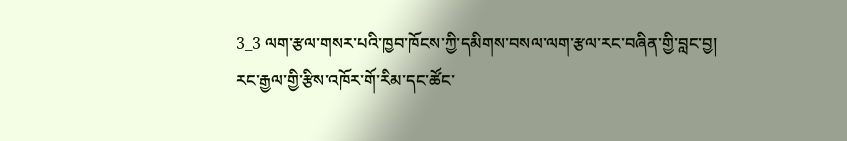3_3 ལག་རྩལ་གསར་པའི་ཁྱབ་ཁོངས་ཀྱི་དམིགས་བསལ་ལག་རྩལ་རང་བཞིན་གྱི་བླང་བྱ།
རང་རྒྱལ་གྱི་རྩིས་འཁོར་གོ་རིམ་དང་ཚོང་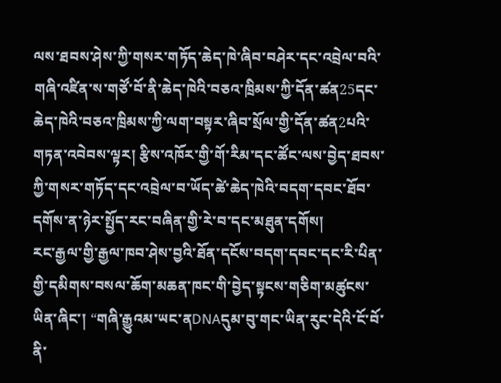ལས་ཐབས་ཤེས་ཀྱི་གསར་གཏོད་ཆེད་ཁེ་ཞིབ་བཤེར་དང་འབྲེལ་བའི་གཞི་འཛིན་ས་གཙོ་བོ་ནི་ཆེད་ཁེའི་བཅའ་ཁྲིམས་ཀྱི་དོན་ཚན25དང་ཆེད་ཁེའི་བཅའ་ཁྲིམས་ཀྱི་ལག་བསྟར་ཞིབ་སྲོལ་གྱི་དོན་ཚན2པའི་གཏན་འབེབས་ལྟར། རྩིས་འཁོར་གྱི་གོ་རིམ་དང་ཚོང་ལས་བྱེད་ཐབས་ཀྱི་གསར་གཏོད་དང་འབྲེལ་བ་ཡོད་ཚེ་ཆེད་ཁེའི་བདག་དབང་ཐོབ་དགོས་ན་ཉེར་སྤྱོད་རང་བཞིན་གྱི་རེ་བ་དང་མཐུན་དགོས།
རང་རྒྱལ་གྱི་རྒྱལ་ཁབ་ཤེས་བྱའི་ཐོན་དངོས་བདག་དབང་དང་རི་པིན་གྱི་དམིགས་བསལ་ཆོག་མཆན་ཁང་གི་བྱེད་སྟངས་གཅིག་མཚུངས་ཡིན་ཞིང་། “གཞི་རྒྱུའམ་ཡང་ནDNAདུམ་བུ་གང་ཡིན་རུང་དེའི་ངོ་བོ་ནི་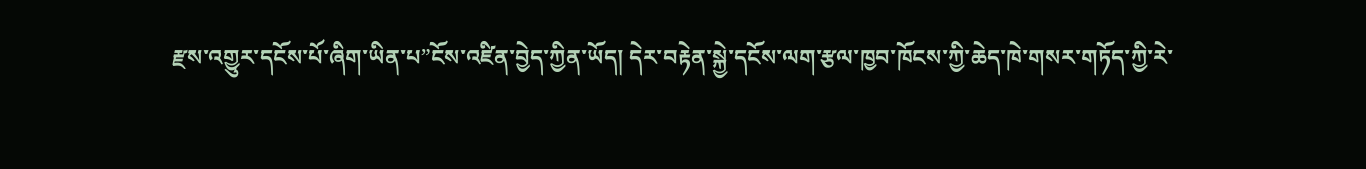རྫས་འགྱུར་དངོས་པོ་ཞིག་ཡིན་པ”ངོས་འཛིན་བྱེད་ཀྱིན་ཡོད། དེར་བརྟེན་སྐྱེ་དངོས་ལག་རྩལ་ཁྱབ་ཁོངས་ཀྱི་ཆེད་ཁེ་གསར་གཏོད་ཀྱི་རེ་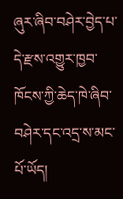ཞུར་ཞིབ་བཤེར་བྱེད་པ་དེ་རྫས་འགྱུར་ཁྱབ་ཁོངས་ཀྱི་ཆེད་ཁེ་ཞིབ་བཤེར་དང་འདྲ་ས་མང་པོ་ཡོད།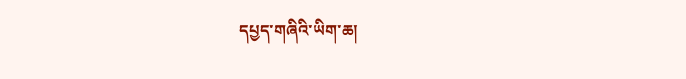དཔྱད་གཞིའི་ཡིག་ཆ།